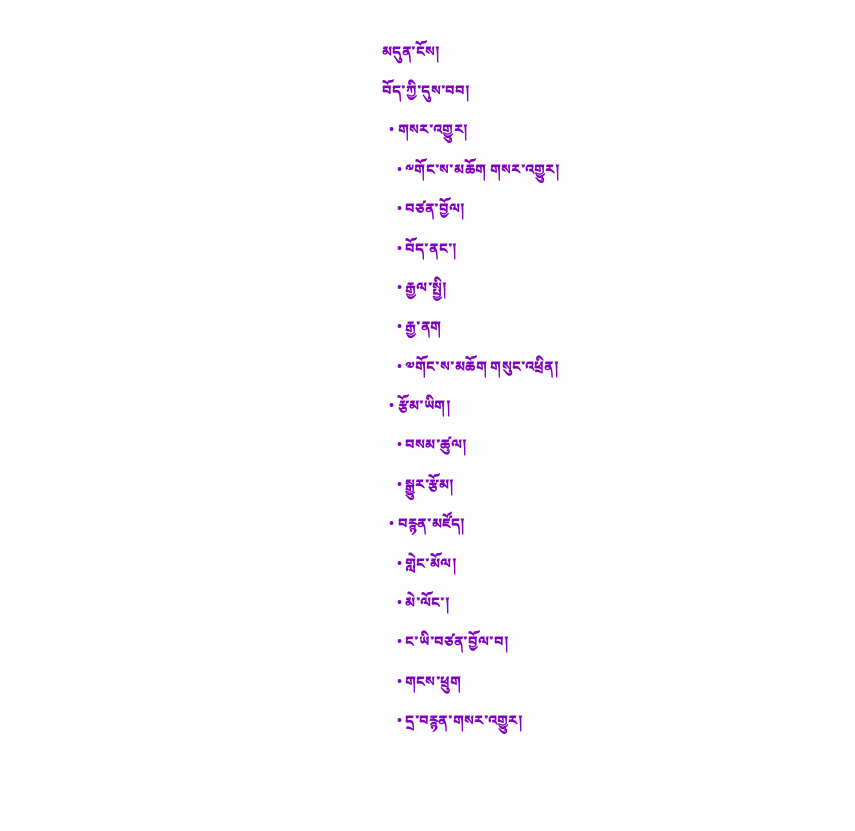མདུན་ངོས།
བོད་ཀྱི་དུས་བབ།
  • གསར་འགྱུར།
    • ༸གོང་ས་མཆོག གསར་འགྱུར།
    • བཙན་བྱོལ།
    • བོད་ནང་།
    • རྒྱལ་སྤྱི།
    • རྒྱ་ནག
    • ༧གོང་ས་མཆོག གསུང་འཕྲིན།
  • རྩོམ་ཡིག།
    • བསམ་ཚུལ།
    • སྒྱུར་རྩོམ།
  • བརྙན་མཛོད།
    • གླེང་མོལ།
    • མེ་ལོང་།
    • ང་ཡི་བཙན་བྱོལ་བ།
    • གངས་ཕྲུག
    • དྲ་བརྙན་གསར་འགྱུར།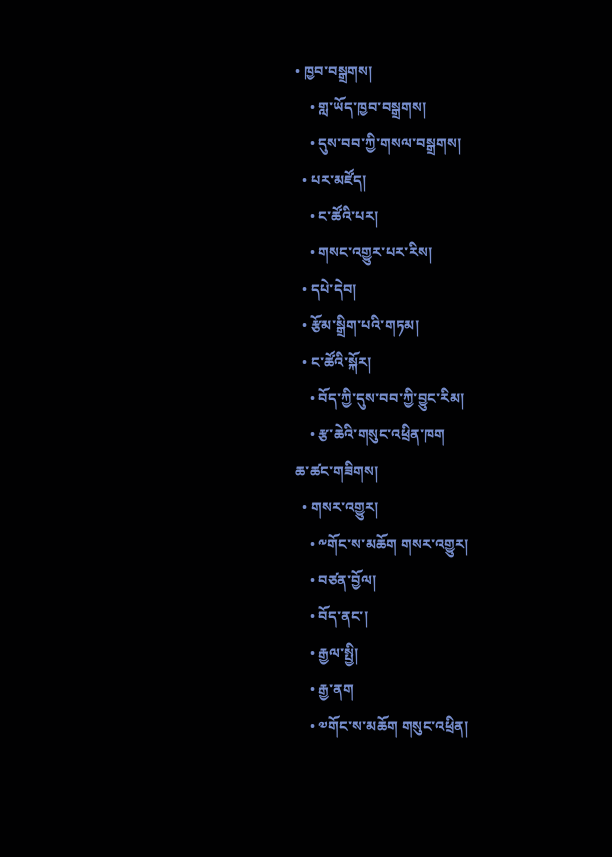• ཁྱབ་བསྒྲགས།
    • གླ་ཡོད་ཁྱབ་བསྒྲགས།
    • དུས་བབ་ཀྱི་གསལ་བསྒྲགས།
  • པར་མཛོད།
    • ང་ཚོའི་པར།
    • གསང་འགྱུར་པར་རིས།
  • དཔེ་དེབ།
  • རྩོམ་སྒྲིག་པའི་གཏམ།
  • ང་ཚོའི་སྐོར།
    • བོད་ཀྱི་དུས་བབ་ཀྱི་བྱུང་རིམ།
    • རྩ་ཆེའི་གསུང་འཕྲིན་ཁག
ཆ་ཚང་གཟིགས།
  • གསར་འགྱུར།
    • ༸གོང་ས་མཆོག གསར་འགྱུར།
    • བཙན་བྱོལ།
    • བོད་ནང་།
    • རྒྱལ་སྤྱི།
    • རྒྱ་ནག
    • ༧གོང་ས་མཆོག གསུང་འཕྲིན།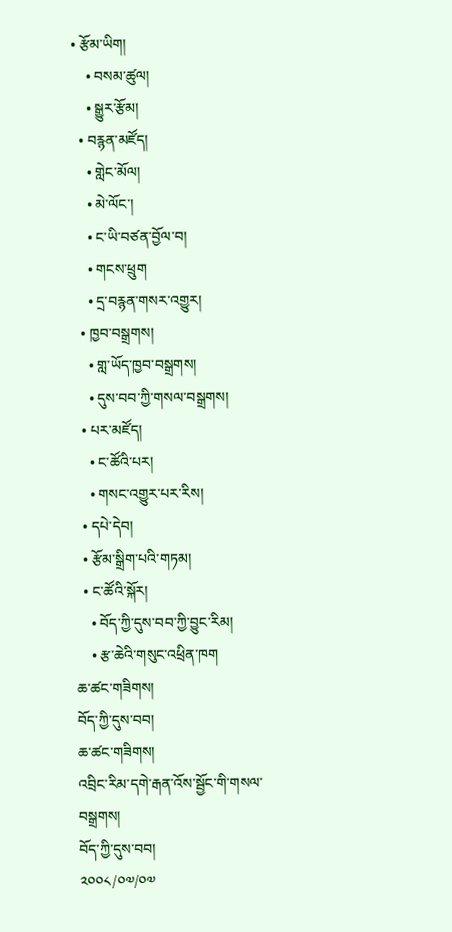• རྩོམ་ཡིག།
    • བསམ་ཚུལ།
    • སྒྱུར་རྩོམ།
  • བརྙན་མཛོད།
    • གླེང་མོལ།
    • མེ་ལོང་།
    • ང་ཡི་བཙན་བྱོལ་བ།
    • གངས་ཕྲུག
    • དྲ་བརྙན་གསར་འགྱུར།
  • ཁྱབ་བསྒྲགས།
    • གླ་ཡོད་ཁྱབ་བསྒྲགས།
    • དུས་བབ་ཀྱི་གསལ་བསྒྲགས།
  • པར་མཛོད།
    • ང་ཚོའི་པར།
    • གསང་འགྱུར་པར་རིས།
  • དཔེ་དེབ།
  • རྩོམ་སྒྲིག་པའི་གཏམ།
  • ང་ཚོའི་སྐོར།
    • བོད་ཀྱི་དུས་བབ་ཀྱི་བྱུང་རིམ།
    • རྩ་ཆེའི་གསུང་འཕྲིན་ཁག
ཆ་ཚང་གཟིགས།
བོད་ཀྱི་དུས་བབ།
ཆ་ཚང་གཟིགས།
འབྲིང་རིམ་དགེ་རྒན་འོས་སྦྱོང་གི་གསལ་བསྒྲགས།
བོད་ཀྱི་དུས་བབ།
༢༠༠༨/༠༧/༠༧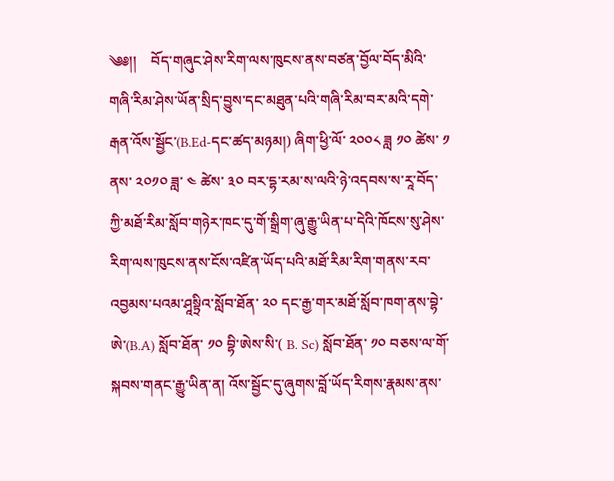༄༅།།    བོད་གཞུང་ཤེས་རིག་ལས་ཁུངས་ནས་བཙན་བྱོལ་བོད་མིའི་གཞི་རིམ་ཤེས་ཡོན་སྲིད་བྱུས་དང་མཐུན་པའི་གཞི་རིམ་བར་མའི་དགེ་རྒན་འོས་སྦྱོང་(B.Ed-དང་ཚད་མཉམ།) ཞིག་ཕྱི་ལོ་ ༢༠༠༨ ཟླ ༡༠ ཚེས་ ༡ ནས་ ༢༠༡༠ ཟླ་ ༤ ཚེས་ ༣༠ བར་དྷ་རམ་ས་ལའི་ཉེ་འདབས་ས་རཱ་བོད་ཀྱི་མཐོ་རིམ་སློབ་གཉེར་ཁང་དུ་གོ་སྒྲིག་ཞུ་རྒྱུ་ཡིན་པ་དེའི་ཁོངས་སུ་ཤེས་རིག་ལས་ཁུངས་ནས་ངོས་འཛིན་ཡོད་པའི་མཐོ་རིམ་རིག་གནས་རབ་འབྱམས་པའམ་ཤཱསྟྲིའ་སློབ་ཐོན་ ༢༠ དང་རྒྱ་གར་མཐོ་སློབ་ཁག་ནས་བྷེ་ཨེ་(B.A) སློབ་ཐོན་ ༡༠ བྷི་ཨེས་སི་( B. Sc) སློབ་ཐོན་ ༡༠ བཅས་ལ་གོ་སྐབས་གནང་རྒྱུ་ཡིན་ན། འོས་སྦྱོང་དུ་ཞུགས་བློ་ཡོད་རིགས་རྣམས་ནས་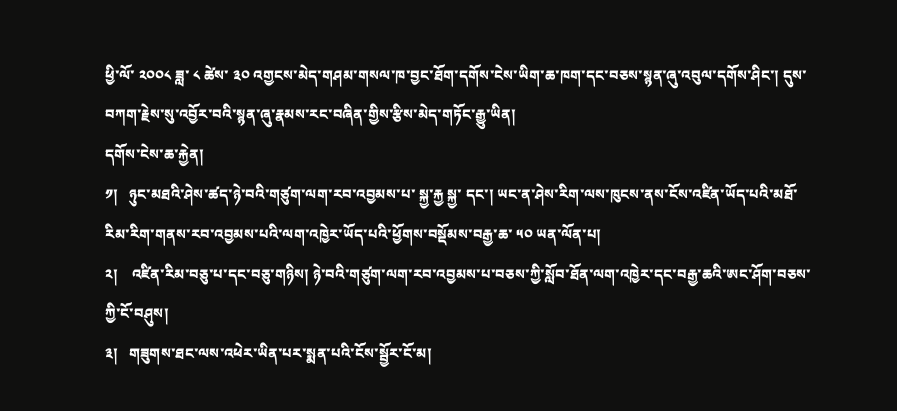ཕྱི་ལོ་ ༢༠༠༨ ཟླ་ ༨ ཚེས་ ༣༠ འགྱངས་མེད་གཤམ་གསལ་ཁ་བྱང་ཐོག་དགོས་ངེས་ཡིག་ཆ་ཁག་དང་བཅས་སྙན་ཞུ་འབུལ་དགོས་ཤིང་། དུས་བཀག་རྗེས་སུ་འབྱོར་བའི་སྙན་ཞུ་རྣམས་རང་བཞིན་གྱིས་རྩིས་མེད་གཏོང་རྒྱུ་ཡིན།
དགོས་ངེས་ཆ་རྐྱེན།
༡།   ཉུང་མཐའི་ཤེས་ཚད་ཉེ་བའི་གཙུག་ལག་རབ་འབྱམས་པ་ སྐྱ་རྐྱ སྐྱ་ དང་། ཡང་ན་ཤེས་རིག་ལས་ཁུངས་ནས་ངོས་འཛིན་ཡོད་པའི་མཐོ་རིམ་རིག་གནས་རབ་འབྱམས་པའི་ལག་འཁྱེར་ཡོད་པའི་ཕྱོགས་བསྡོམས་བརྒྱ་ཆ་ ༥༠ ཡན་ལོན་པ།
༢།    འཛིན་རིམ་བཅུ་པ་དང་བཅུ་གཉིས། ཉེ་བའི་གཙུག་ལག་རབ་འབྱམས་པ་བཅས་ཀྱི་སློབ་ཐོན་ལག་འཁྱེར་དང་བརྒྱ་ཆའི་ཨང་ཤོག་བཅས་ཀྱི་ངོ་བཤུས།
༣།   གཟུགས་ཐང་ལས་འཕེར་ཡིན་པར་སྨན་པའི་ངོས་སྦྱོར་ངོ་མ།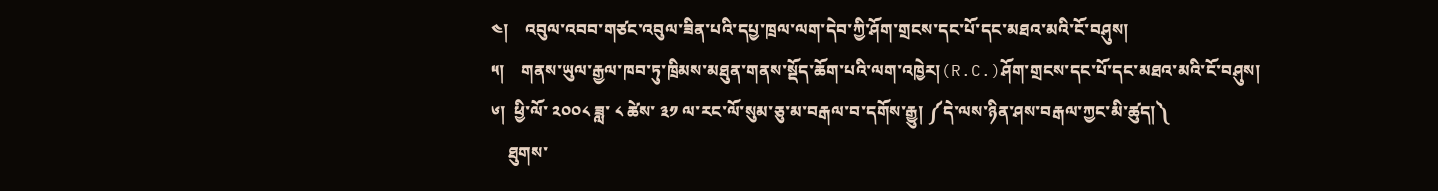༤།    འབུལ་འབབ་གཙང་འབུལ་ཟིན་པའི་དཔྱ་ཁྲལ་ལག་དེབ་ཀྱི་ཤོག་གྲངས་དང་པོ་དང་མཐའ་མའི་ངོ་བཤུས།
༥།    གནས་ཡུལ་རྒྱལ་ཁབ་ཏུ་ཁྲིམས་མཐུན་གནས་སྡོད་ཆོག་པའི་ལག་འཁྱེར།(R.C.)ཤོག་གྲངས་དང་པོ་དང་མཐའ་མའི་ངོ་བཤུས།
༦།  ཕྱི་ལོ་ ༢༠༠༨ ཟླ་ ༨ ཚེས་ ༣༡ ལ་རང་ལོ་སུམ་ཅུ་མ་བརྒལ་བ་དགོས་རྒྱུ། ༼དེ་ལས་ཉིན་ཤས་བརྒལ་ཀྱང་མི་ཚུད།༽
    ཐུགས་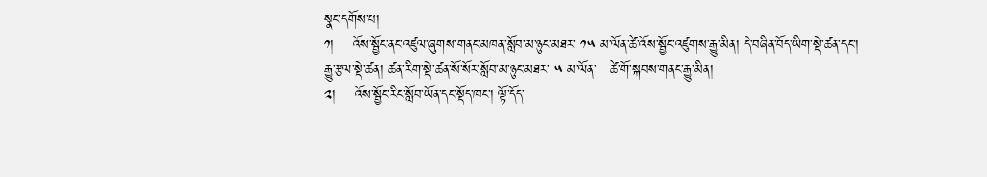སྣང་དགོས་པ།
༡།    འོས་སྦྱོང་ནང་འཛུལ་ཞུགས་གནང་མཁན་སློབ་མ་ཉུང་མཐར་ ༡༥ མ་ལོན་ཚེ་འོས་སྦྱོང་འཛུགས་རྒྱུ་མིན། དེ་བཞིན་བོད་ཡིག་སྡེ་ཚན་དང་། རྒྱུ་རྩལ་སྡེ་ཚན། ཚན་རིག་སྡེ་ཚན་སོ་སོར་སློབ་མ་ཉུང་མཐར་ ༥ མ་ལོན་   ཚེ་གོ་སྐབས་གནང་རྒྱུ་མིན།
༢།    འོས་སྦྱོང་རིང་སློབ་ཡོན་དང་སྡོད་ཁང་། ལྟོ་དོད་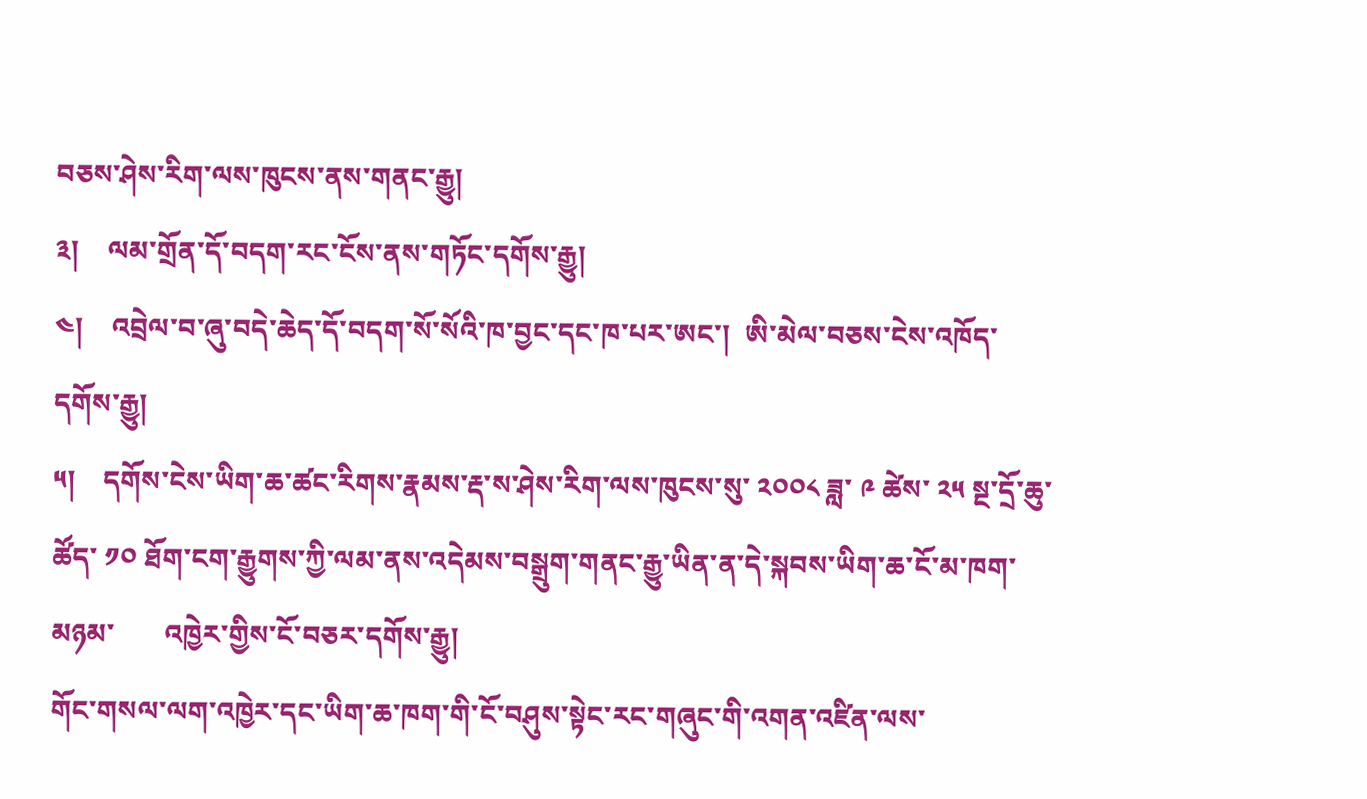བཅས་ཤེས་རིག་ལས་ཁུངས་ནས་གནང་རྒྱུ།
༣།    ལམ་གྲོན་དོ་བདག་རང་ངོས་ནས་གཏོང་དགོས་རྒྱུ།
༤།    འབྲེལ་བ་ཞུ་བདེ་ཆེད་དོ་བདག་སོ་སོའི་ཁ་བྱང་དང་ཁ་པར་ཨང་།  ཨི་མེལ་བཅས་ངེས་འཁོད་དགོས་རྒྱུ།
༥།    དགོས་ངེས་ཡིག་ཆ་ཚང་རིགས་རྣམས་རྡ་ས་ཤེས་རིག་ལས་ཁུངས་སུ་ ༢༠༠༨ ཟླ་ ༩ ཚེས་ ༢༥ སྔ་དྲོ་ཆུ་ཚོད་ ༡༠ ཐོག་ངག་རྒྱུགས་ཀྱི་ལམ་ནས་འདེམས་བསྒྲུག་གནང་རྒྱུ་ཡིན་ན་དེ་སྐབས་ཡིག་ཆ་ངོ་མ་ཁག་མཉམ་       འཁྱེར་གྱིས་ངོ་བཅར་དགོས་རྒྱུ།
གོང་གསལ་ལག་འཁྱེར་དང་ཡིག་ཆ་ཁག་གི་ངོ་བཤུས་སྟེང་རང་གཞུང་གི་འགན་འཛིན་ལས་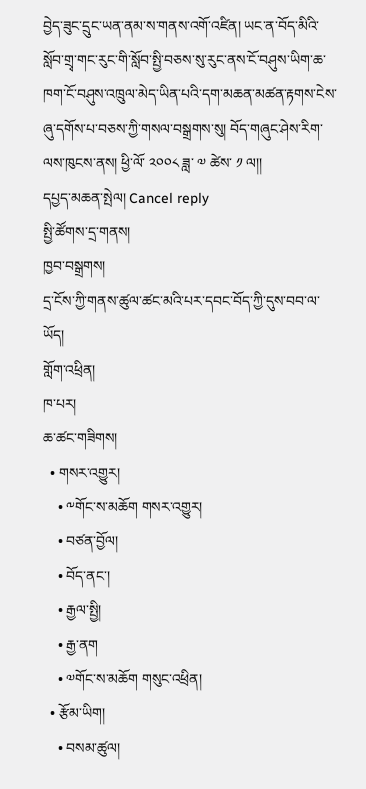བྱེད་ཟུང་དྲུང་ཡན་ནམ་ས་གནས་འགོ་འཛིན། ཡང་ན་བོད་མིའི་སློབ་གྲྭ་གང་རུང་གི་སློབ་སྤྱི་བཅས་སུ་རུང་ནས་ངོ་བཤུས་ཡིག་ཆ་ཁག་ངོ་བཤུས་འཁྲུལ་མེད་ཡིན་པའི་དག་མཆན་མཚན་རྟགས་ངེས་ཞུ་དགོས་པ་བཅས་ཀྱི་གསལ་བསྒྲགས་སུ། བོད་གཞུང་ཤེས་རིག་ལས་ཁུངས་ནས། ཕྱི་ལོ་ ༢༠༠༨ ཟླ་ ༧ ཚེས་ ༡ ལ།།
དཔྱད་མཆན་སྤེལ། Cancel reply
སྤྱི་ཚོགས་དྲ་གནས།
ཁྱབ་བསྒྲགས།
དྲ་ངོས་ཀྱི་གནས་ཚུལ་ཚང་མའི་པར་དབང་བོད་ཀྱི་དུས་བབ་ལ་ཡོད།
གློག་འཕྲིན།
ཁ་པར།
ཆ་ཚང་གཟིགས།
  • གསར་འགྱུར།
    • ༸གོང་ས་མཆོག གསར་འགྱུར།
    • བཙན་བྱོལ།
    • བོད་ནང་།
    • རྒྱལ་སྤྱི།
    • རྒྱ་ནག
    • ༧གོང་ས་མཆོག གསུང་འཕྲིན།
  • རྩོམ་ཡིག།
    • བསམ་ཚུལ།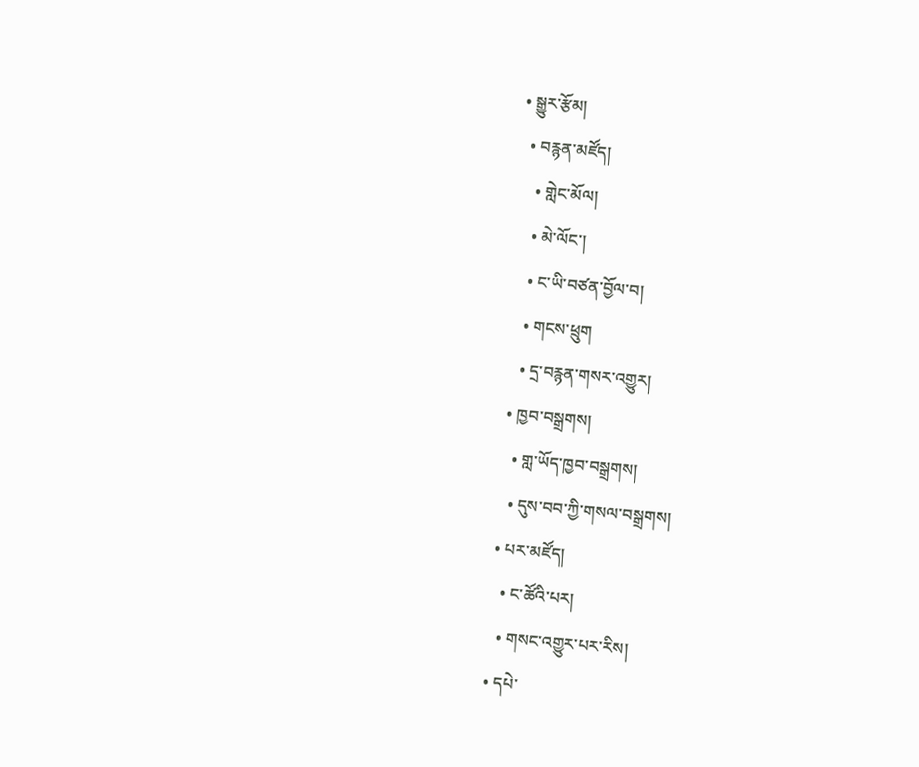• སྒྱུར་རྩོམ།
  • བརྙན་མཛོད།
    • གླེང་མོལ།
    • མེ་ལོང་།
    • ང་ཡི་བཙན་བྱོལ་བ།
    • གངས་ཕྲུག
    • དྲ་བརྙན་གསར་འགྱུར།
  • ཁྱབ་བསྒྲགས།
    • གླ་ཡོད་ཁྱབ་བསྒྲགས།
    • དུས་བབ་ཀྱི་གསལ་བསྒྲགས།
  • པར་མཛོད།
    • ང་ཚོའི་པར།
    • གསང་འགྱུར་པར་རིས།
  • དཔེ་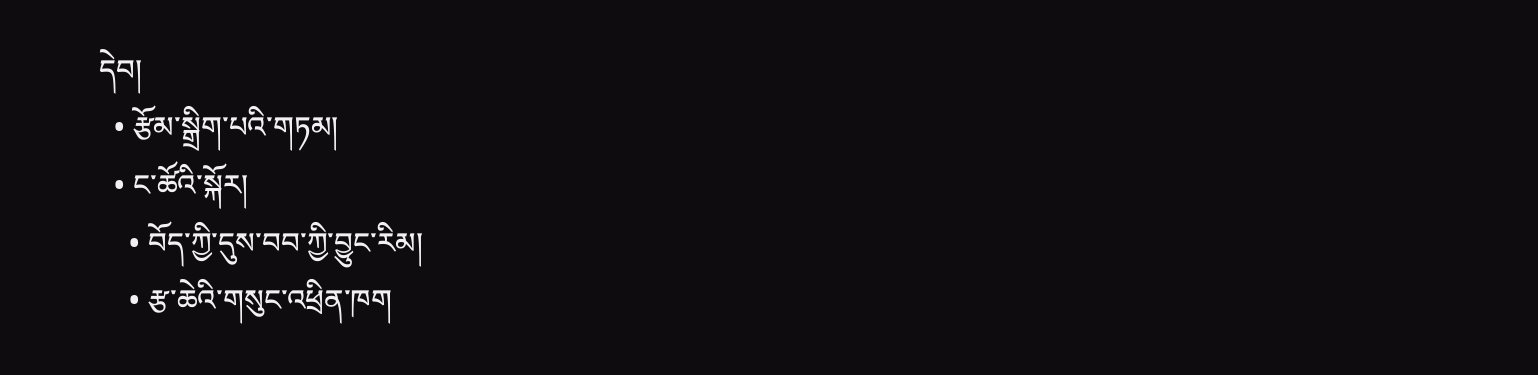དེབ།
  • རྩོམ་སྒྲིག་པའི་གཏམ།
  • ང་ཚོའི་སྐོར།
    • བོད་ཀྱི་དུས་བབ་ཀྱི་བྱུང་རིམ།
    • རྩ་ཆེའི་གསུང་འཕྲིན་ཁག